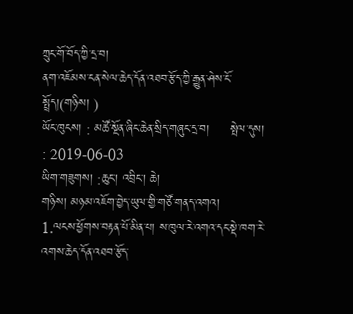ཀྲུང་གོ་བོད་ཀྱི་དྲ་བ།
ནག་འཇོམས་ངན་སེལ་ཆེད་དོན་འཐབ་རྩོད་ཀྱི་རྒྱུན་ཤེས་ངོ་སྤྲོད།(གཉིས། )
ཡོང་ཁུངས། : མཚོ་སྔོན་ཞིང་ཆེན་སྲིད་གཞུང་དྲ་བ།     སྤེལ་དུས། : 2019-06-03
ཡིག་གཟུགས། :ཆུང་། འབྲིང་། ཆེ།
གཉིས། མཉམ་འཇོག་བྱེད་ཡུལ་གྱི་གཙོ་གནད་འགའ།
1.ལངས་ཕྱོགས་བརྟན་པོ་མིན་པ། ས་ཁུལ་རེ་འགའ་དང་སྡེ་ཁག་རེ་འགས་ཆེད་དོན་འཐབ་རྩོད་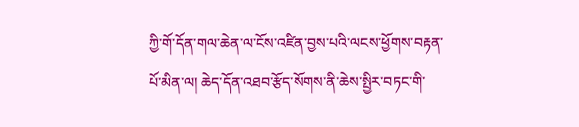ཀྱི་གོ་དོན་གལ་ཆེན་ལ་ངོས་འཛིན་བྱས་པའི་ལངས་ཕྱོགས་བརྟན་པོ་མིན་ལ། ཆེད་དོན་འཐབ་རྩོད་སོགས་ནི་ཆེས་སྤྱིར་བཏང་གི་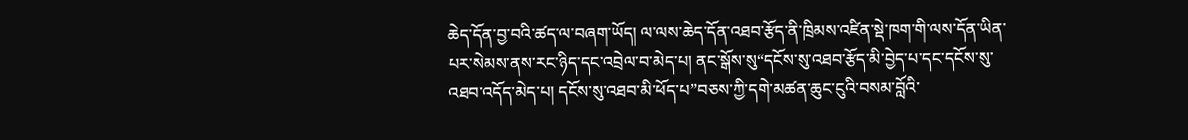ཆེད་དོན་བྱ་བའི་ཚད་ལ་བཞག་ཡོད། ལ་ལས་ཆེད་དོན་འཐབ་རྩོད་ནི་ཁྲིམས་འཛིན་སྡེ་ཁག་གི་ལས་དོན་ཡིན་པར་སེམས་ནས་རང་ཉིད་དང་འབྲེལ་བ་མེད་པ། ནང་སྒོས་སུ“དངོས་སུ་འཐབ་རྩོད་མི་བྱེད་པ་དང་དངོས་སུ་འཐབ་འདོད་མེད་པ། དངོས་སུ་འཐབ་མི་ཕོད་པ”བཅས་ཀྱི་དགེ་མཚན་ཆུང་ངུའི་བསམ་བློའི་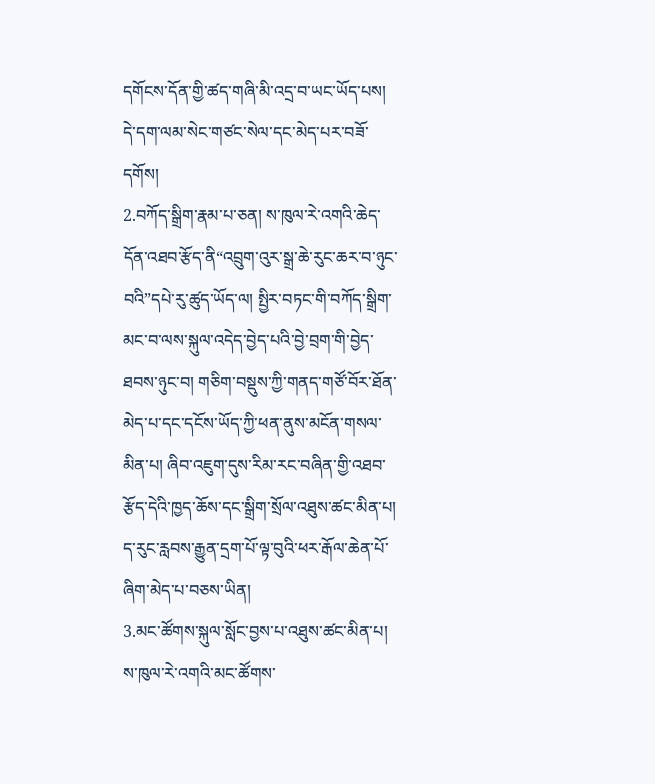དགོངས་དོན་གྱི་ཚད་གཞི་མི་འདྲ་བ་ཡང་ཡོད་པས། དེ་དག་ལམ་སེང་གཙང་སེལ་དང་མེད་པར་བཟོ་དགོས།
2.བཀོད་སྒྲིག་རྣམ་པ་ཅན། ས་ཁུལ་རེ་འགའི་ཆེད་དོན་འཐབ་རྩོད་ནི“འབྲུག་འུར་སྒྲ་ཆེ་རུང་ཆར་བ་ཉུང་བའི”དཔེ་རུ་ཚུད་ཡོད་ལ། སྤྱིར་བཏང་གི་བཀོད་སྒྲིག་མང་བ་ལས་སྐུལ་འདེད་བྱེད་པའི་བྱེ་བྲག་གི་བྱེད་ཐབས་ཉུང་བ། གཅིག་བསྡུས་ཀྱི་གནད་གཙོ་བོར་ཐོན་མེད་པ་དང་དངོས་ཡོད་ཀྱི་ཕན་ནུས་མངོན་གསལ་མིན་པ། ཞིབ་འཇུག་དུས་རིམ་རང་བཞིན་གྱི་འཐབ་རྩོད་དེའི་ཁྱད་ཆོས་དང་སྒྲིག་སྲོལ་འཐུས་ཚང་མིན་པ། ད་རུང་རླབས་རྒྱུན་དྲག་པོ་ལྟ་བུའི་ཕར་རྒོལ་ཆེན་པོ་ཞིག་མེད་པ་བཅས་ཡིན།
3.མང་ཚོགས་སྐུལ་སློང་བྱས་པ་འཐུས་ཚང་མིན་པ། ས་ཁུལ་རེ་འགའི་མང་ཚོགས་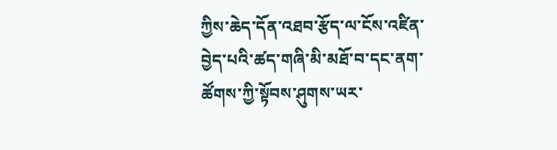ཀྱིས་ཆེད་དོན་འཐབ་རྩོད་ལ་ངོས་འཛིན་བྱེད་པའི་ཚད་གཞི་མི་མཐོ་བ་དང་ནག་ཚོགས་ཀྱི་སྟོབས་ཤུགས་ཡར་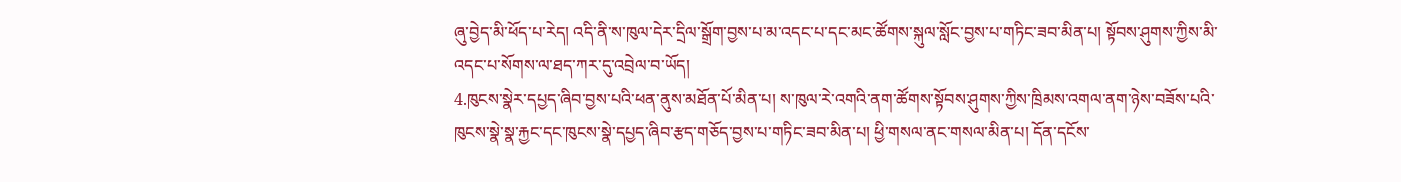ཞུ་བྱེད་མི་ཕོད་པ་རེད། འདི་ནི་ས་ཁུལ་དེར་དྲིལ་སྒྲོག་བྱས་པ་མ་འདང་པ་དང་མང་ཚོགས་སྐུལ་སློང་བྱས་པ་གཏིང་ཟབ་མིན་པ། སྟོབས་ཤུགས་ཀྱིས་མི་འདང་པ་སོགས་ལ་ཐད་ཀར་དུ་འབྲེལ་བ་ཡོད།
4.ཁུངས་སྣེར་དཔྱད་ཞིབ་བྱས་པའི་ཕན་ནུས་མཐོན་པོ་མིན་པ། ས་ཁུལ་རེ་འགའི་ནག་ཚོགས་སྟོབས་ཤུགས་ཀྱིས་ཁྲིམས་འགལ་ནག་ཉེས་བཟོས་པའི་ཁུངས་སྣེ་སྣ་རྐྱང་དང་ཁུངས་སྣེ་དཔྱད་ཞིབ་རྩད་གཅོད་བྱས་པ་གཏིང་ཟབ་མིན་པ། ཕྱི་གསལ་ནང་གསལ་མིན་པ། དོན་དངོས་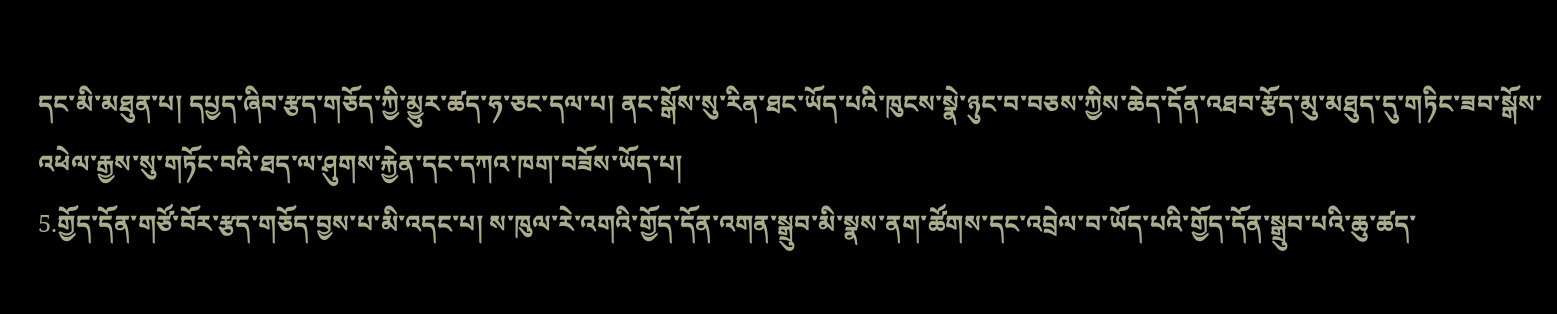དང་མི་མཐུན་པ། དཔྱད་ཞིབ་རྩད་གཅོད་ཀྱི་མྱུར་ཚད་ཧ་ཅང་དལ་པ། ནང་སྒོས་སུ་རིན་ཐང་ཡོད་པའི་ཁུངས་སྣེ་ཉུང་བ་བཅས་ཀྱིས་ཆེད་དོན་འཐབ་རྩོད་མུ་མཐུད་དུ་གཏིང་ཟབ་སྒོས་འཕེལ་རྒྱས་སུ་གཏོང་བའི་ཐད་ལ་ཤུགས་རྐྱེན་དང་དཀའ་ཁག་བཟོས་ཡོད་པ།
5.གྱོད་དོན་གཙོ་བོར་རྩད་གཅོད་བྱས་པ་མི་འདང་པ། ས་ཁུལ་རེ་འགའི་གྱོད་དོན་འགན་སྒྲུབ་མི་སྣས་ནག་ཚོགས་དང་འབྲེལ་བ་ཡོད་པའི་གྱོད་དོན་སྒྲུབ་པའི་ཆུ་ཚད་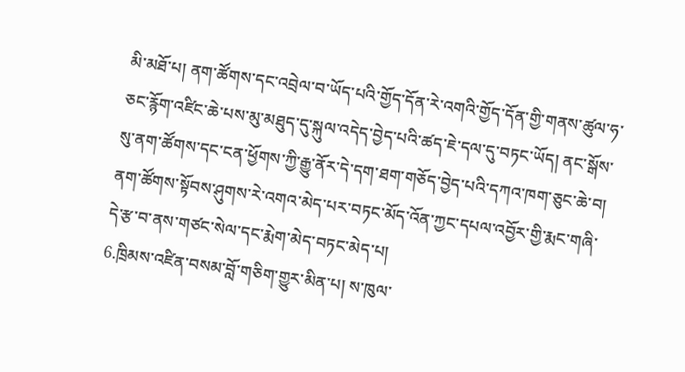མི་མཐོ་པ། ནག་ཚོགས་དང་འབྲེལ་བ་ཡོད་པའི་གྱོད་དོན་རེ་འགའི་གྱོད་དོན་གྱི་གནས་ཚུལ་ཧ་ཅང་རྙོག་འཛིང་ཆེ་པས་མུ་མཐུད་དུ་སྐུལ་འདེད་བྱེད་པའི་ཚད་ཇེ་དལ་དུ་བཏང་ཡོད། ནང་སྒོས་སུ་ནག་ཚོགས་དང་ངན་ཕྱོགས་ཀྱི་རྒྱུ་ནོར་དེ་དག་ཐག་གཅོད་བྱེད་པའི་དཀའ་ཁག་ཅུང་ཆེ་བ། ནག་ཚོགས་སྟོབས་ཤུགས་རེ་འགའ་མེད་པར་བཏང་མོད་འོན་ཀྱང་དཔལ་འབྱོར་གྱི་རྨང་གཞི་དེ་རྩ་བ་ནས་གཙང་སེལ་དང་རྨེག་མེད་བཏང་མེད་པ།
6.ཁྲིམས་འཛིན་བསམ་བློ་གཅིག་གྱུར་མིན་པ། ས་ཁུལ་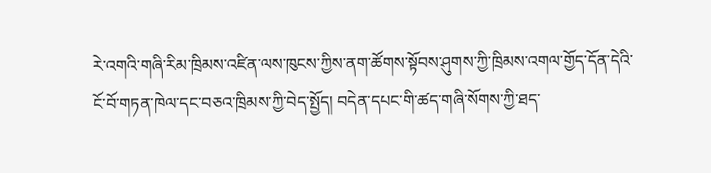རེ་འགའི་གཞི་རིམ་ཁྲིམས་འཛིན་ལས་ཁུངས་ཀྱིས་ནག་ཚོགས་སྟོབས་ཤུགས་ཀྱི་ཁྲིམས་འགལ་གྱོད་དོན་དེའི་ངོ་བོ་གཏན་ཁེལ་དང་བཅའ་ཁྲིམས་ཀྱི་བེད་སྤྱོད། བདེན་དཔང་གི་ཚད་གཞི་སོགས་ཀྱི་ཐད་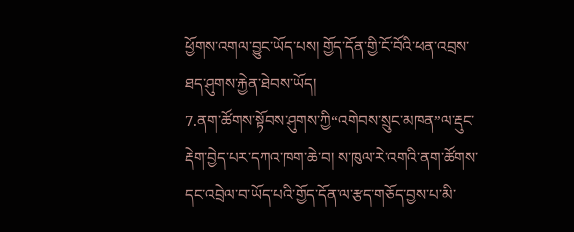ཕྱོགས་འགལ་བྱུང་ཡོད་པས། གྱོད་དོན་གྱི་ངོ་བོའི་ཕན་འབྲས་ཐད་ཤུགས་རྐྱེན་ཐེབས་ཡོད།
7.ནག་ཚོགས་སྟོབས་ཤུགས་ཀྱི“འགེབས་སྲུང་མཁན”ལ་རྡུང་རྡེག་བྱེད་པར་དཀའ་ཁག་ཆེ་བ། ས་ཁུལ་རེ་འགའི་ནག་ཚོགས་དང་འབྲེལ་བ་ཡོད་པའི་གྱོད་དོན་ལ་རྩད་གཅོད་བྱས་པ་མི་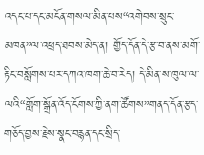འདང་པ་དང་མངོན་གསལ་མིན་པས“འགེབས་སྲུང་མཁན”ལ་འཕྲད་ཐབས་མེད་ན། གྱོད་དོན་དེ་རྩ་བ་ནས་མགོ་རྟིང་བསློགས་པར་དཀའ་ཁག་ཆེ་བ་རེད། དེ་མིན་ས་ཁུལ་ལ་ལའི“གློག་སྒྲོན་འོད་ངོགས་ཀྱི་ནག་ཚོགས”གནད་དོན་རྩད་གཅོད་བྱས་རྗེས་སྣང་བརྙན་དང་སྲིད་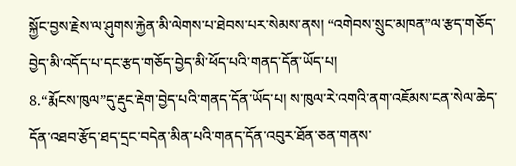སྐྱོང་བྱས་རྗེས་ལ་ཤུགས་རྐྱེན་མི་ལེགས་པ་ཐེབས་པར་སེམས་ནས། “འགེབས་སྲུང་མཁན”ལ་རྩད་གཅོད་བྱེད་མི་འདོད་པ་དང་རྩད་གཅོད་བྱེད་མི་ཕོད་པའི་གནད་དོན་ཡོད་པ།
8.“རྨོངས་ཁུལ”དུ་རྡུང་རྡེག་བྱེད་པའི་གནད་དོན་ཡོད་པ། ས་ཁུལ་རེ་འགའི་ནག་འཇོམས་ངན་སེལ་ཆེད་དོན་འཐབ་རྩོད་ཐད་དྲང་བདེན་མིན་པའི་གནད་དོན་འབུར་ཐོན་ཅན་གནས་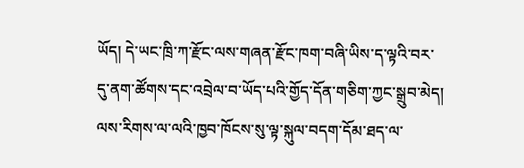ཡོད། དེ་ཡང་ཁྲི་ཀ་རྫོང་ལས་གཞན་རྫོང་ཁག་བཞི་ཡིས་ད་ལྟའི་བར་དུ་ནག་ཚོགས་དང་འབྲེལ་བ་ཡོད་པའི་གྱོད་དོན་གཅིག་ཀྱང་སྒྲུབ་མེད། ལས་རིགས་ལ་ལའི་ཁྱབ་ཁོངས་སུ་ལྟ་སྐུལ་བདག་དོམ་ཐད་ལ་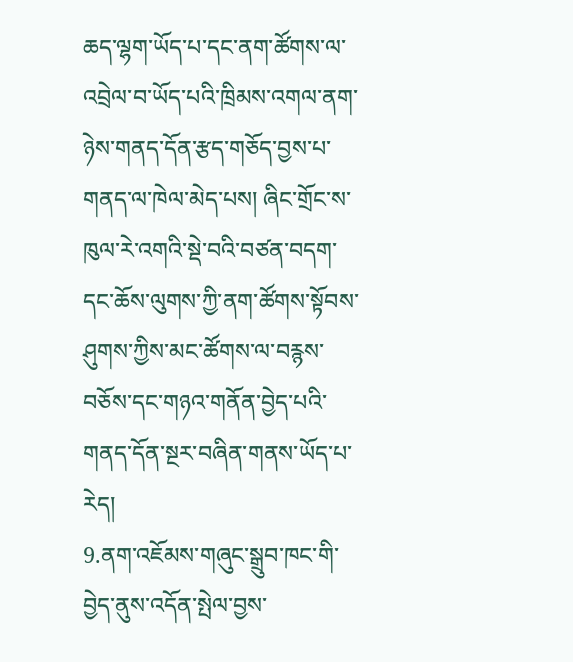ཆད་ལྷག་ཡོད་པ་དང་ནག་ཚོགས་ལ་འབྲེལ་བ་ཡོད་པའི་ཁྲིམས་འགལ་ནག་ཉེས་གནད་དོན་རྩད་གཅོད་བྱས་པ་གནད་ལ་ཁེལ་མེད་པས། ཞིང་གྲོང་ས་ཁུལ་རེ་འགའི་སྡེ་བའི་བཙན་བདག་དང་ཆོས་ལུགས་ཀྱི་ནག་ཚོགས་སྟོབས་ཤུགས་ཀྱིས་མང་ཚོགས་ལ་བརྙས་བཅོས་དང་གཉའ་གནོན་བྱེད་པའི་གནད་དོན་སྔར་བཞིན་གནས་ཡོད་པ་རེད།
9.ནག་འཇོམས་གཞུང་སྒྲུབ་ཁང་གི་བྱེད་ནུས་འདོན་སྤེལ་བྱས་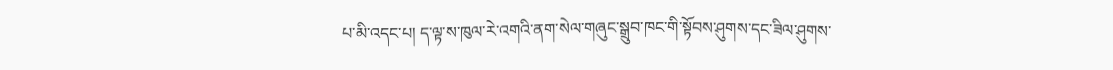པ་མི་འདང་པ། ད་ལྟ་ས་ཁུལ་རེ་འགའི་ནག་སེལ་གཞུང་སྒྲུབ་ཁང་གི་སྟོབས་ཤུགས་དང་ཟིལ་ཤུགས་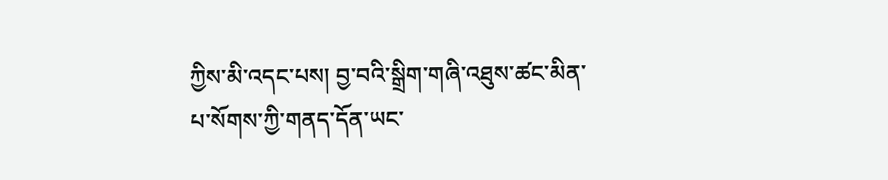ཀྱིས་མི་འདང་པས། བྱ་བའི་སྒྲིག་གཞི་འཐུས་ཚང་མིན་པ་སོགས་ཀྱི་གནད་དོན་ཡང་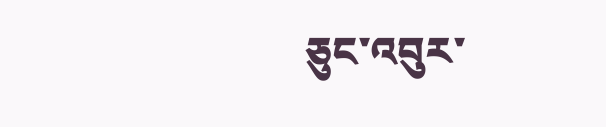ཅུང་འབུར་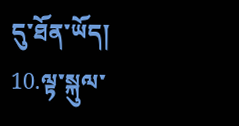དུ་ཐོན་ཡོད།
10.ལྟ་སྐུལ་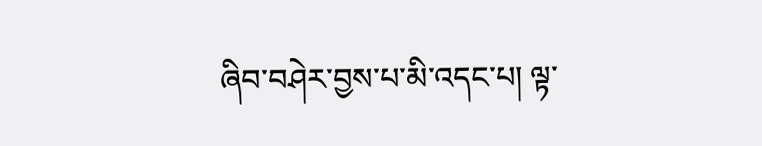ཞིབ་བཤེར་བྱས་པ་མི་འདང་པ། ལྟ་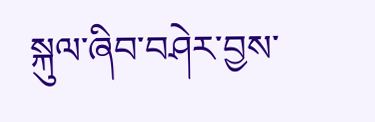སྐུལ་ཞིབ་བཤེར་བྱས་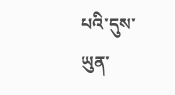པའི་དུས་ཡུན་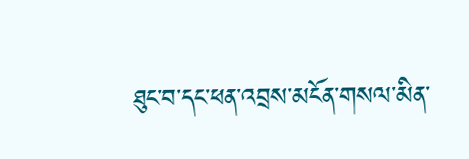ཐུང་བ་དང་ཕན་འབྲས་མངོན་གསལ་མིན་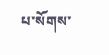པ་སོགས་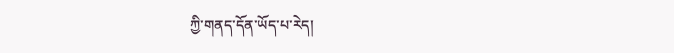ཀྱི་གནད་དོན་ཡོད་པ་རེད།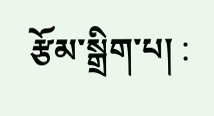རྩོམ་སྒྲིག་པ། :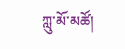ཀླུ་མོ་མཚོ།